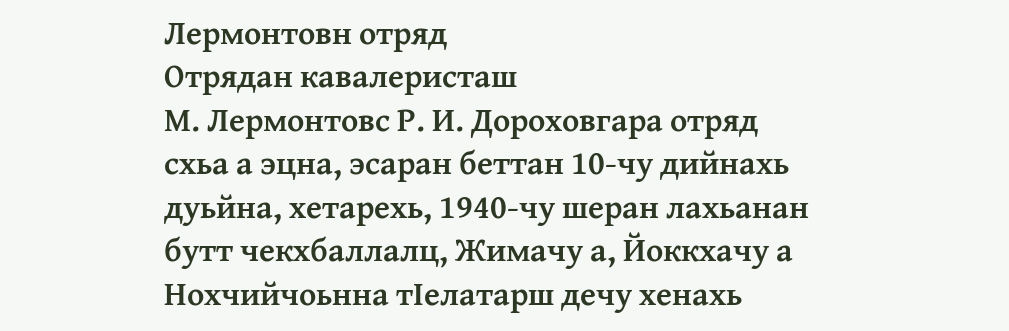Лермонтовн отряд
Отрядан кавалеристаш
М. Лермонтовс Р. И. Дороховгара отряд схьа а эцна, эсаран беттан 10-чу дийнахь дуьйна, хетарехь, 1940-чу шеран лахьанан бутт чекхбаллалц, Жимачу а, Йоккхачу а Нохчийчоьнна тӀелатарш дечу хенахь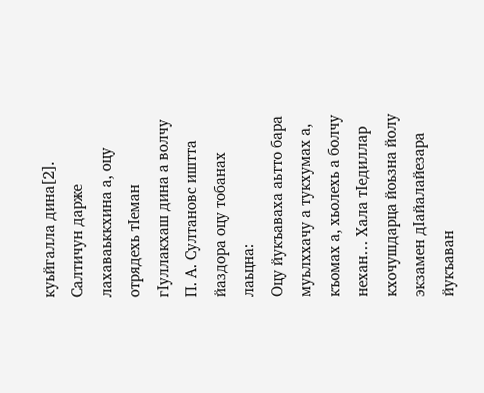куьйгалла дина[2].
Салтичун дарже лахаваьккхина а, оцу отрядехь тӀеман гӀуллакхаш дина а волчу П. А. Султановс иштта йаздора оцу тобанах лаьцна:
Оцу йукъаваха аьтто бара муьлххачу а тукхумах а, къомах а, хьолехь а болчу нехан… Хала тӀедиллар кхочушдарца йоьзна йолу экзамен дӀайалайезара йукъаван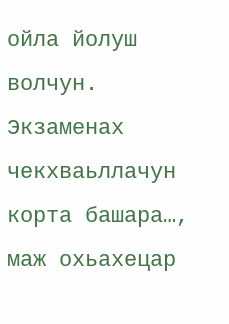ойла йолуш волчун. Экзаменах чекхваьллачун корта башара…, маж охьахецар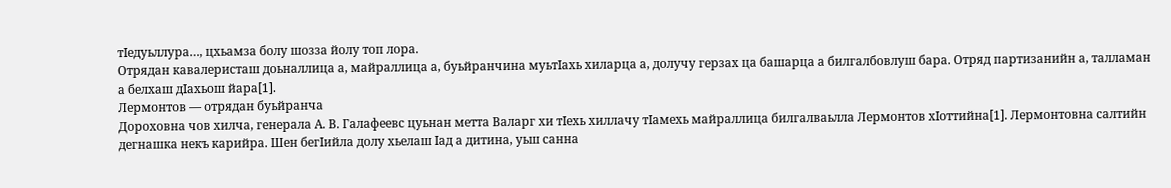тӀедуьллура…, цхьамза болу шозза йолу топ лора.
Отрядан кавалеристаш доьналлица а, майраллица а, буьйранчина муьтӀахь хиларца а, долучу герзах ца башарца а билгалбовлуш бара. Отряд партизанийн а, талламан а белхаш дӀахьош йара[1].
Лермонтов — отрядан буьйранча
Дороховна чов хилча, генерала А. В. Галафеевс цуьнан метта Валарг хи тӀехь хиллачу тӀамехь майраллица билгалваьлла Лермонтов хӀоттийна[1]. Лермонтовна салтийн дегнашка некъ карийра. Шен бегӀийла долу хьелаш Ӏад а дитина, уьш санна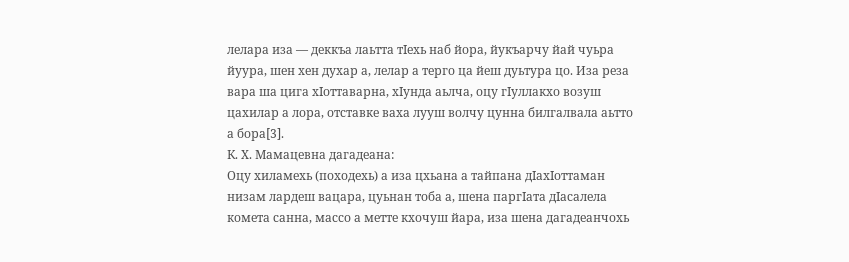лелара иза — деккъа лаьтта тӀехь наб йора, йукъарчу йай чуьра йуура, шен хен духар а, лелар а терго ца йеш дуьтура цо. Иза реза вара ша цига хӀоттаварна, хӀунда аьлча, оцу гӀуллакхо возуш цахилар а лора, отставке ваха лууш волчу цунна билгалвала аьтто а бора[3].
К. Х. Мамацевна дагадеана:
Оцу хиламехь (походехь) а иза цхьана а тайпана дӀахӀоттаман низам лардеш вацара, цуьнан тоба а, шена паргӀата дӀасалела комета санна, массо а метте кхочуш йара, иза шена дагадеанчохь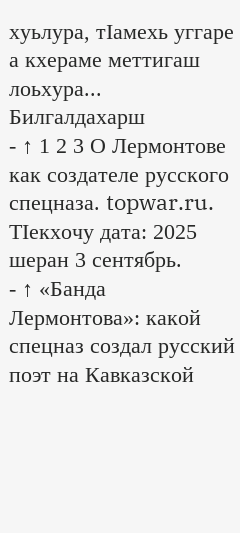хуьлура, тӀамехь уггаре а кхераме меттигаш лоьхура...
Билгалдахарш
- ↑ 1 2 3 О Лермонтове как создателе русского спецназа. topwar.ru. ТӀекхочу дата: 2025 шеран 3 сентябрь.
- ↑ «Банда Лермонтова»: какой спецназ создал русский поэт на Кавказской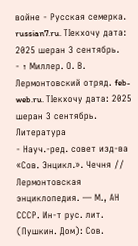войне - Русская семерка. russian7.ru. ТӀекхочу дата: 2025 шеран 3 сентябрь.
- ↑ Миллер. О. В. Лермонтовский отряд. feb-web.ru. ТӀекхочу дата: 2025 шеран 3 сентябрь.
Литература
- Науч.-ред. совет изд-ва «Сов. Энцикл.». Чечня // Лермонтовская энциклопедия. — М., АН СССР. Ин-т рус. лит. (Пушкин. Дом): Сов.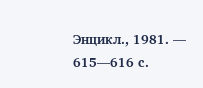Энцикл., 1981. — 615—616 с.